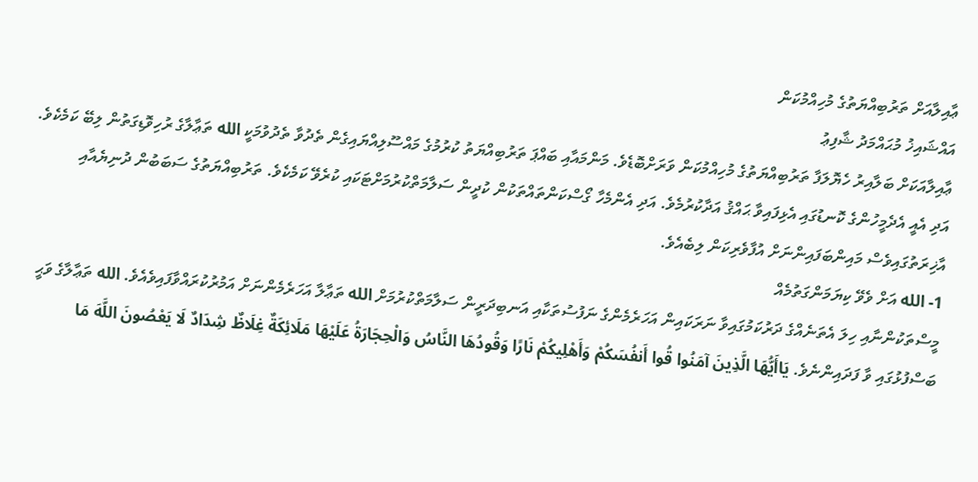ޢާއިލާއަށް ތަރުބިއްޔަތުގެ މުހިއްމުކަން
އައްޝައިޚު މުޙައްމަދު ޝާފިޢު
ޢާއިލާއަކަށް ބަލާއިރު ހެޔޮލަފާ ތަރުބިއްޔަތުގެ މުހިއްމުކަން ވަރަށްބޮޑެވެ. މަންމައާއި ބައްޕަ ތަރުބިއްޔަތު ކުރުމުގެ މައްސޫލިއްޔައިގެން ތެދުވާ ތެދުވުމަކީ الله ތަޢާލާގެ ރުހިވޮޑިގަތުން ލިބޭ ކަމެކެވެ. އަދި އެއީ އެދެމީހުންގެ ކޮނޑުގައި އެޅިފައިވާ ޙައްޤު އަދާކުރުމެވެ. އަދި އެންމެހާ ގޯސްކަންތައްތަކުން ކުދީން ސަލާމަތްކުރުމަށްޓަކައި ކުރެވޭ ކަމެކެވެ. ތަރުބިއްޔަތުގެ ސަބަބުން ދުނިޔެއާއި އާޚިރަތުގައިވެސް މައިންބަފައިންނަށް އުފާވެރިކަން ލިބެއެވެ.
1- الله އަށް ވެވޭ ކިޔަމަންގަތުމެއް
މީސްތަކުންނާއި ހިލަ އެތަނެއްގެ ދަރުކަމުގައިވާ ނަރަކައިން އަހަރެމެންގެ ނަފުސުތަކާއި އަނބިދަރީން ސަލާމަތްކުރުމަށް الله ތަޢާލާ އަހަރެމެންނަށް އަމުރުކުރައްވާފައިވެއެވެ. الله ތަޢާލާގެ ވަޙީ ބަސްފުޅުގައި ވާ ފަދައިންނެވެ. يَاأَيُّهَا الَّذِينَ آمَنُوا قُوا أَنفُسَكُمْ وَأَهْلِيكُمْ نَارًا وَقُودُهَا النَّاسُ وَالْحِجَارَةُ عَلَيْهَا مَلَائِكَةٌ غِلَاظٌ شِدَادٌ لَا يَعْصُونَ اللَّهَ مَا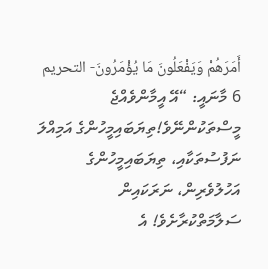أَمَرَهُمْ وَيَفْعَلُونَ مَا يُؤْمَرُونَ- التحريم 6 މާނައީ: “އޭ އީމާންވެއްޖެ މީސްތަކުންނޭވެ!ތިޔަބައިމީހުންގެ އަމިއްލަ ނަފުސުތަކާއި، ތިޔަބައިމީހުންގެ އަހުލުވެރިން، ނަރަކައިން ސަލާމަތްކުރާށެވެ! އެ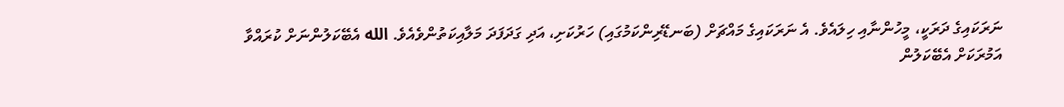ނަރަކައިގެ ދަރަކީ، މީހުންނާއި ހިލައެވެ. އެ ނަރަކައިގެ މައްޗަށް (ބަނޑޭރިންކަމުގައި) ހަރުކަށި، އަދި ގަދަފަދަ މަލާއިކަތުންވެއެވެ. الله އެބޭކަލުންނަށް ކުރައްވާ އަމުރަކަށް އެބޭކަލުން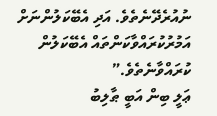ނުއުރެދޭނެތެވެ. އަދި އެބޭކަލުންނަށް އަމުރުކުރައްވާކަންތައް އެބޭކަލުން ކުރައްވާނެތެވެ.”
ޢަލީ ބިން އަބީ ޠާލިބު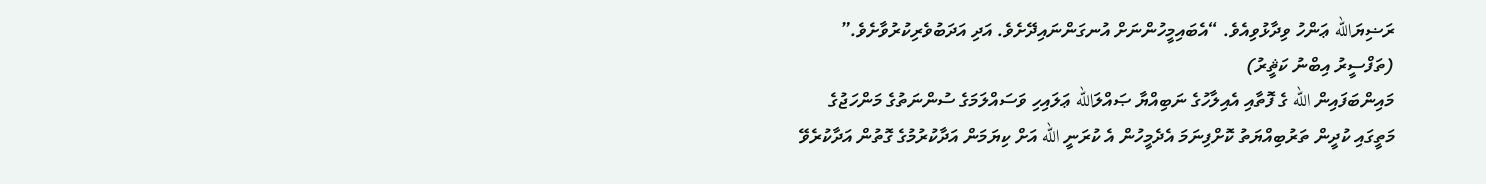ރަޟިޔަالله ޢަންހު ވިދާޅުވިއެވެ. “އެބައިމީހުންނަށް އުނގަންނައިދޭށެވެ. އަދި އަދަބުވެރިކުރުވާށެވެ.” (ތަފްސީރު އިބްނު ކަޘީރު)
މައިންބަފައިން الله ގެ ފޮތާއި އެއިލާހުގެ ނަބިއްޔާ ޞައްލަالله ޢަލައިހި ވަސައްލަމަގެ ސުންނަތުގެ މަންހަޖުގެ މަތީގައި ކުދީން ތަރުބިއްޔަތު ކޮށްފިނަމަ އެދެމީހުން އެ ކުރަނީ الله އަށް ކިޔަމަން އަދާކުރުމުގެ ގޮތުން އަދާކުރެވޭ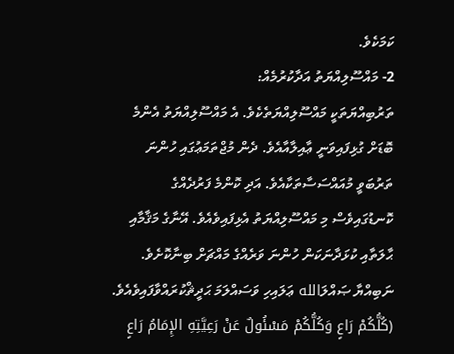ކަމަކެވެ.
2- މައްސޫލިއްޔަތު އަދާކުރުމެއް:
ތަރުބިއްޔަތަކީ މައްސޫލިއްޔަތެކެވެ. އެ މައްސޫލިއްޔަތު އެންމެ ބޮޑަށް ގުޅިފައިވަނީ ޢާއިލާއާއެވެ. ދެން މުޖްތަމަޢުގައި ހުންނަ ތަރުބަވީ މުއައްސަސާތަކާއެވެ. އަދި ކޮންމެ ފަރުދެއްގެ ކޮނޑުގައިވެސް މި މައްސޫލިއްޔަތު އެޅިފައިވެއެވެ. އޭނާގެ މަޤާމާއި ޙާލަތާއި ކުޅަދާނަކަން ހުންނަ ވަރެއްގެ މައްޗަށް ބިނާކޮށެވެ. ނަބިއްޔާ ޞައްލަالله ޢަލައިހި ވަސައްލަމަ ޙަދީޘްކުރައްވާފައިވެއެވެ. (كُلُّكُمْ رَاعٍ وَكُلُّكُمْ مَسْئُولٌ عَنْ رَعِيَّتِهِ الإِمَامُ رَاعٍ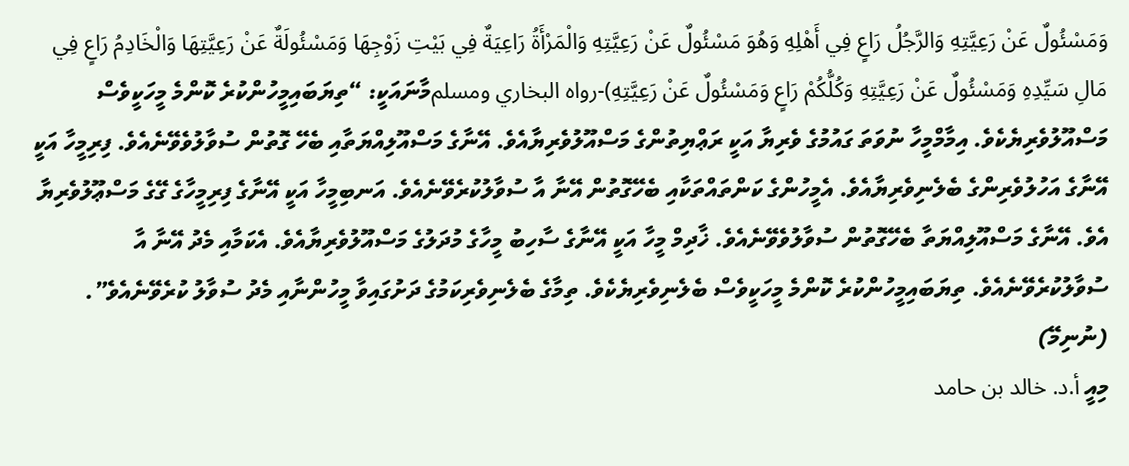وَمَسْئُولٌ عَنْ رَعِيَّتِهِ وَالرَّجُلُ رَاعٍ فِي أَهْلِهِ وَهُوَ مَسْئُولٌ عَنْ رَعِيَّتِهِ وَالْمَرْأَةُ رَاعِيَةٌ فِي بَيْتِ زَوْجِهَا وَمَسْئُولَةٌ عَنْ رَعِيَّتِهَا وَالْخَادِمُ رَاعٍ فِي مَالِ سَيِّدِهِ وَمَسْئُولٌ عَنْ رَعِيَّتِهِ وَكُلُّكُمْ رَاعٍ وَمَسْئُولٌ عَنْ رَعِيَّتِهِ)-رواه البخاري ومسلمމާނައަކީ: “ތިޔަބައިމީހުންކުރެ ކޮންމެ މީހަކީވެސް މަސްއޫލުވެރިޔެކެވެ. އިމާމްމީހާ ނުވަތަ ގައުމުގެ ވެރިޔާ އަކީ ރަޢްޔިތުންގެ މަސްއޫލުވެރިޔާއެވެ. އޭނާގެ މަސްއޫލިއްޔަތާއި ބެހޭ ގޮތުން ސުވާލުވެވޭނެއެވެ. ފިރިމީހާ އަކީ އޭނާގެ އަހުލުވެރިންގެ ބެލެނިވެރިޔާއެވެ. އެމީހުންގެ ކަންތައްތަކާއި ބެހޭގޮތުން އޭނާ އާ ސުވާލުކުރެވޭނެއެވެ. އަނބިމީހާ އަކީ އޭނާގެ ފިރިމީހާގެ ގޭގެ މަސްޢޫލުވެރިޔާ އެވެ. އޭނާގެ މަސްއޫލިއްޔަތާ ބެހޭގޮތުން ސުވާލުވެވޭނެއެވެ. ޚާދިމް މީހާ އަކީ އޭނާގެ ސާހިބު މީހާގެ މުދަލުގެ މަސްއޫލުވެރިޔާއެވެ. އެކަމާއި މެދު އޭނާ އާ ސުވާލުކުރެވޭނެއެވެ. ތިޔަބައިމީހުންކުރެ ކޮންމެ މީހަކީވެސް ބެލެނިވެރިޔެކެވެ. ތިމާގެ ބެލެނިވެރިކަމުގެ ދަށުގައިވާ މީހުންނާއި މެދު ސުވާލު ކުރެވޭނެއެވެ”. (ނުނިމޭ)
މިއީ أ.د. خالد بن حامد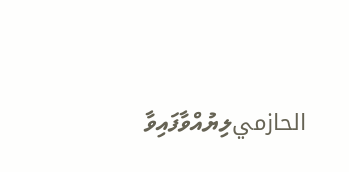الحازميލިޔުއްވާފައިވާ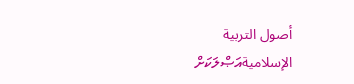أصول التربية الإسلاميةއަޞްލަކަށް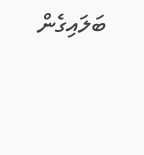ބަލައިގެން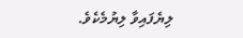ލިޔެފައިވާ ލިޔުމެކެވެ.